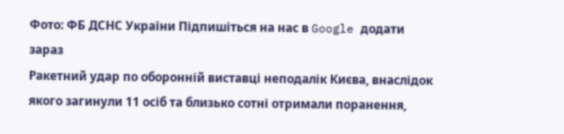Фото: ФБ ДСНС України Підпишіться на нас в Google додати зараз
Ракетний удар по оборонній виставці неподалік Києва, внаслідок якого загинули 11 осіб та близько сотні отримали поранення,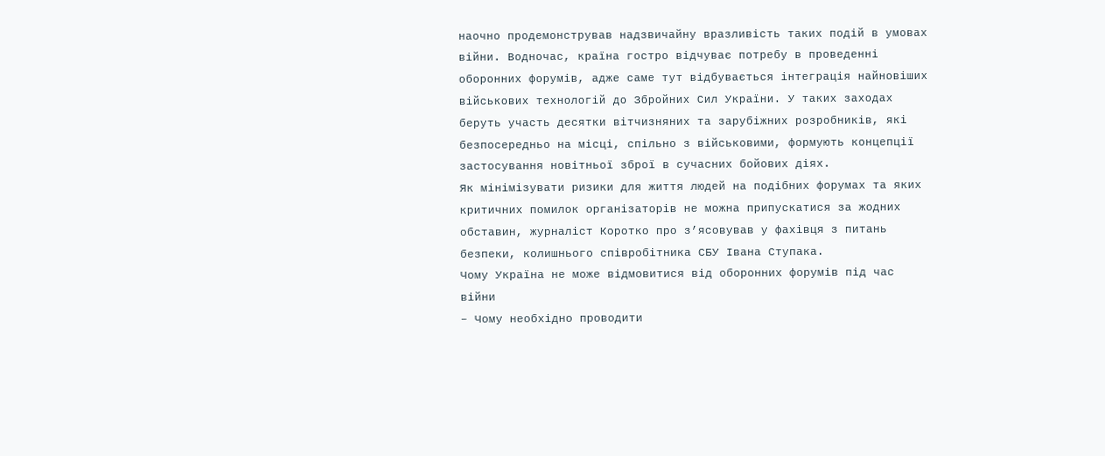наочно продемонстрував надзвичайну вразливість таких подій в умовах війни. Водночас, країна гостро відчуває потребу в проведенні оборонних форумів, адже саме тут відбувається інтеграція найновіших військових технологій до Збройних Сил України. У таких заходах беруть участь десятки вітчизняних та зарубіжних розробників, які безпосередньо на місці, спільно з військовими, формують концепції застосування новітньої зброї в сучасних бойових діях.
Як мінімізувати ризики для життя людей на подібних форумах та яких критичних помилок організаторів не можна припускатися за жодних обставин, журналіст Коротко про з’ясовував у фахівця з питань безпеки, колишнього співробітника СБУ Івана Ступака.
Чому Україна не може відмовитися від оборонних форумів під час війни
– Чому необхідно проводити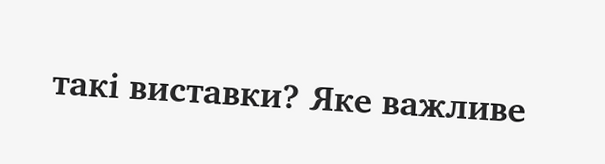такі виставки? Яке важливе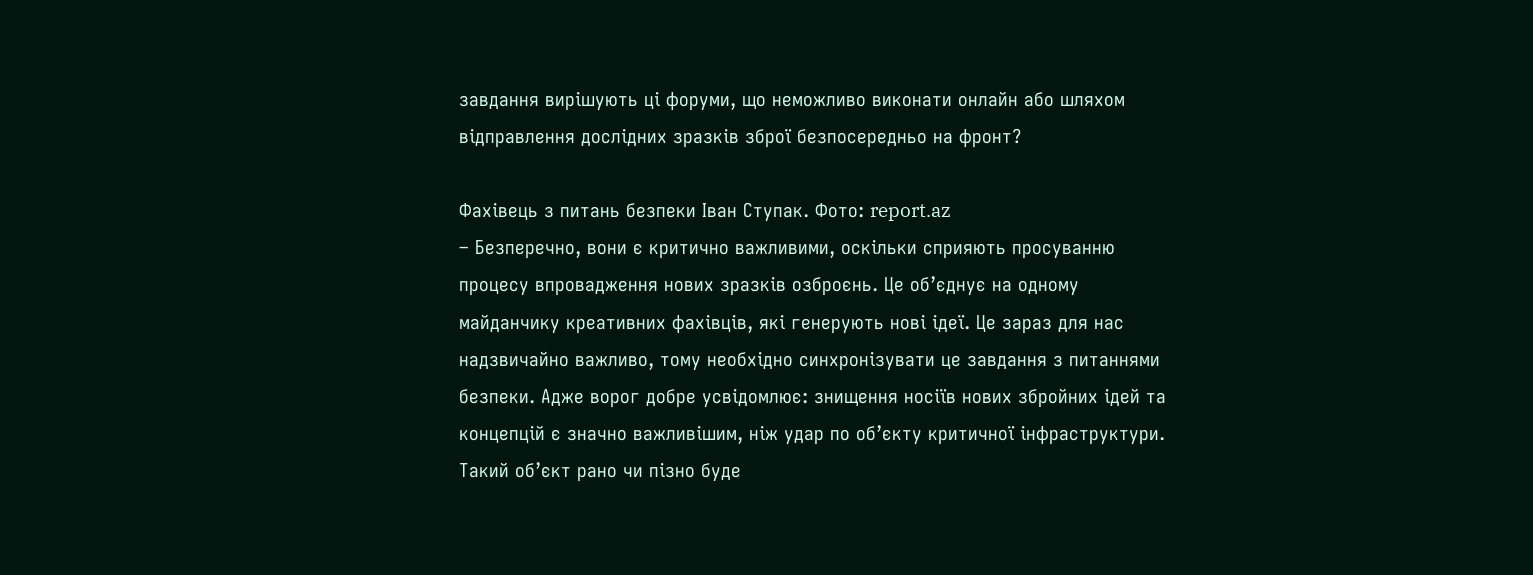завдання вирішують ці форуми, що неможливо виконати онлайн або шляхом відправлення дослідних зразків зброї безпосередньо на фронт?

Фахівець з питань безпеки Іван Ступак. Фото: report.az
– Безперечно, вони є критично важливими, оскільки сприяють просуванню процесу впровадження нових зразків озброєнь. Це об’єднує на одному майданчику креативних фахівців, які генерують нові ідеї. Це зараз для нас надзвичайно важливо, тому необхідно синхронізувати це завдання з питаннями безпеки. Адже ворог добре усвідомлює: знищення носіїв нових збройних ідей та концепцій є значно важливішим, ніж удар по об’єкту критичної інфраструктури. Такий об’єкт рано чи пізно буде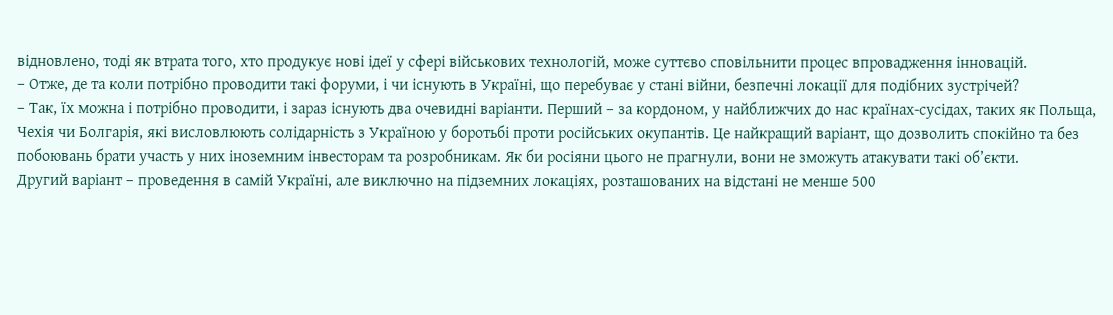відновлено, тоді як втрата того, хто продукує нові ідеї у сфері військових технологій, може суттєво сповільнити процес впровадження інновацій.
– Отже, де та коли потрібно проводити такі форуми, і чи існують в Україні, що перебуває у стані війни, безпечні локації для подібних зустрічей?
– Так, їх можна і потрібно проводити, і зараз існують два очевидні варіанти. Перший – за кордоном, у найближчих до нас країнах-сусідах, таких як Польща, Чехія чи Болгарія, які висловлюють солідарність з Україною у боротьбі проти російських окупантів. Це найкращий варіант, що дозволить спокійно та без побоювань брати участь у них іноземним інвесторам та розробникам. Як би росіяни цього не прагнули, вони не зможуть атакувати такі об’єкти.
Другий варіант – проведення в самій Україні, але виключно на підземних локаціях, розташованих на відстані не менше 500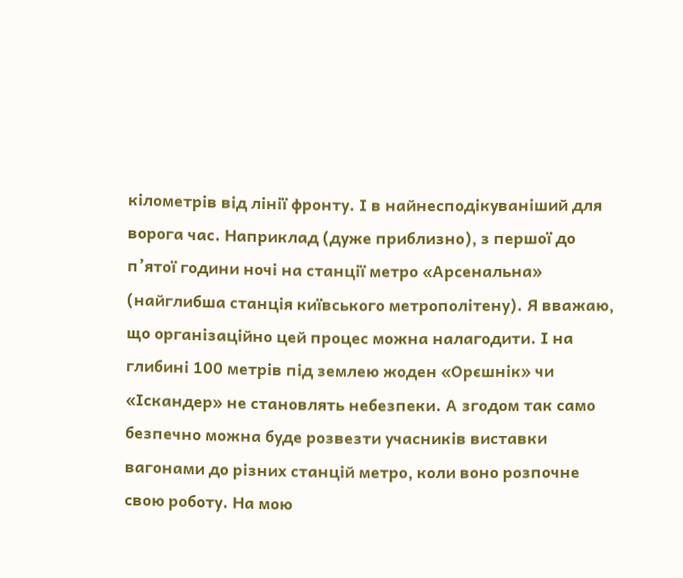кілометрів від лінії фронту. І в найнесподікуваніший для ворога час. Наприклад (дуже приблизно), з першої до п’ятої години ночі на станції метро «Арсенальна» (найглибша станція київського метрополітену). Я вважаю, що організаційно цей процес можна налагодити. І на глибині 100 метрів під землею жоден «Орєшнік» чи «Іскандер» не становлять небезпеки. А згодом так само безпечно можна буде розвезти учасників виставки вагонами до різних станцій метро, коли воно розпочне свою роботу. На мою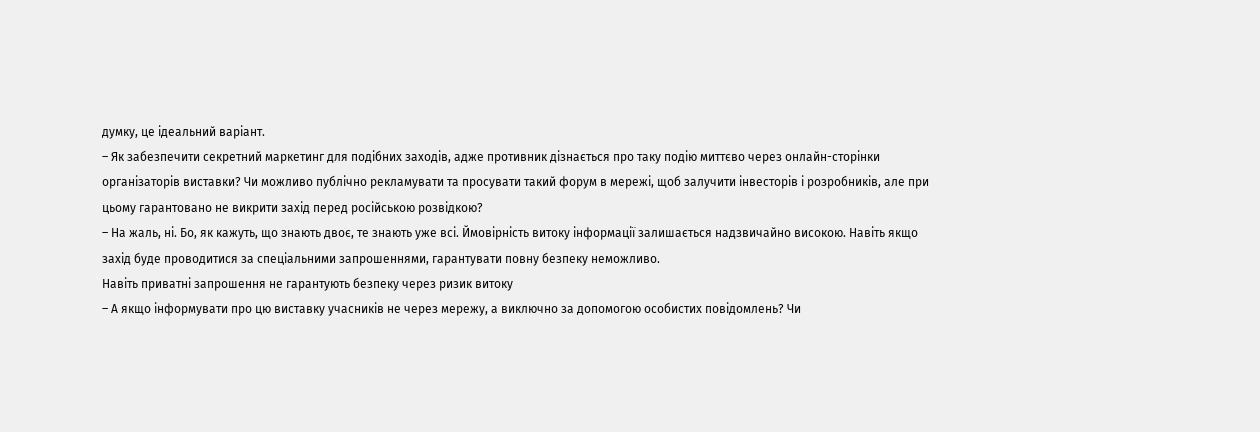думку, це ідеальний варіант.
– Як забезпечити секретний маркетинг для подібних заходів, адже противник дізнається про таку подію миттєво через онлайн-сторінки організаторів виставки? Чи можливо публічно рекламувати та просувати такий форум в мережі, щоб залучити інвесторів і розробників, але при цьому гарантовано не викрити захід перед російською розвідкою?
– На жаль, ні. Бо, як кажуть, що знають двоє, те знають уже всі. Ймовірність витоку інформації залишається надзвичайно високою. Навіть якщо захід буде проводитися за спеціальними запрошеннями, гарантувати повну безпеку неможливо.
Навіть приватні запрошення не гарантують безпеку через ризик витоку
– А якщо інформувати про цю виставку учасників не через мережу, а виключно за допомогою особистих повідомлень? Чи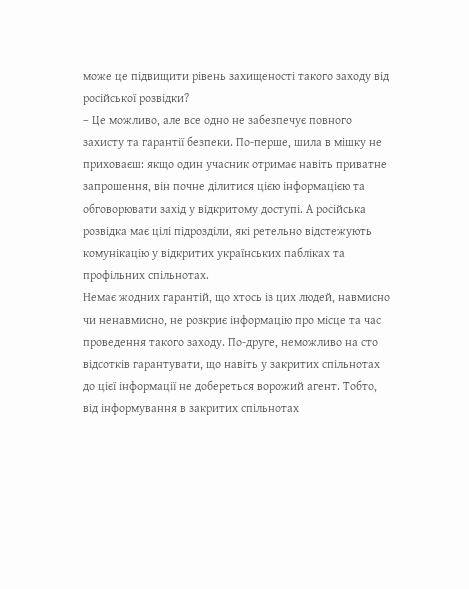може це підвищити рівень захищеності такого заходу від російської розвідки?
– Це можливо, але все одно не забезпечує повного захисту та гарантії безпеки. По-перше, шила в мішку не приховаєш: якщо один учасник отримає навіть приватне запрошення, він почне ділитися цією інформацією та обговорювати захід у відкритому доступі. А російська розвідка має цілі підрозділи, які ретельно відстежують комунікацію у відкритих українських пабліках та профільних спільнотах.
Немає жодних гарантій, що хтось із цих людей, навмисно чи ненавмисно, не розкриє інформацію про місце та час проведення такого заходу. По-друге, неможливо на сто відсотків гарантувати, що навіть у закритих спільнотах до цієї інформації не добереться ворожий агент. Тобто, від інформування в закритих спільнотах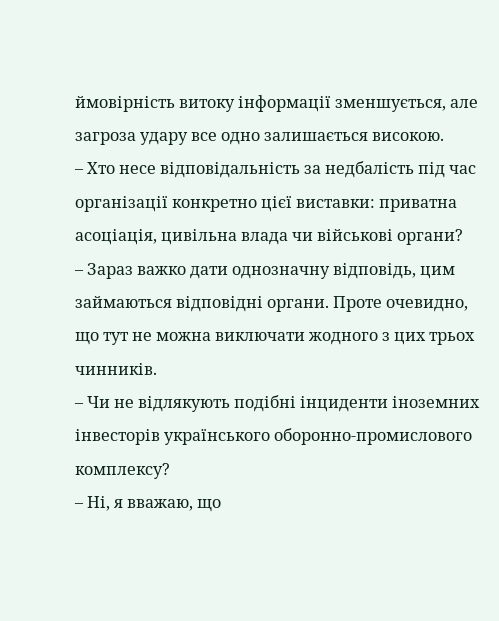ймовірність витоку інформації зменшується, але загроза удару все одно залишається високою.
– Хто несе відповідальність за недбалість під час організації конкретно цієї виставки: приватна асоціація, цивільна влада чи військові органи?
– Зараз важко дати однозначну відповідь, цим займаються відповідні органи. Проте очевидно, що тут не можна виключати жодного з цих трьох чинників.
– Чи не відлякують подібні інциденти іноземних інвесторів українського оборонно-промислового комплексу?
– Ні, я вважаю, що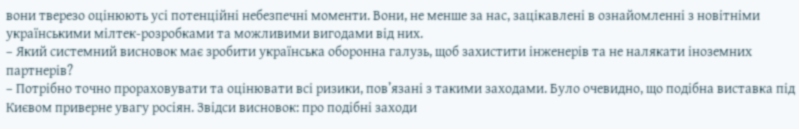вони тверезо оцінюють усі потенційні небезпечні моменти. Вони, не менше за нас, зацікавлені в ознайомленні з новітніми українськими мілтек-розробками та можливими вигодами від них.
– Який системний висновок має зробити українська оборонна галузь, щоб захистити інженерів та не налякати іноземних партнерів?
– Потрібно точно прораховувати та оцінювати всі ризики, пов’язані з такими заходами. Було очевидно, що подібна виставка під Києвом приверне увагу росіян. Звідси висновок: про подібні заходи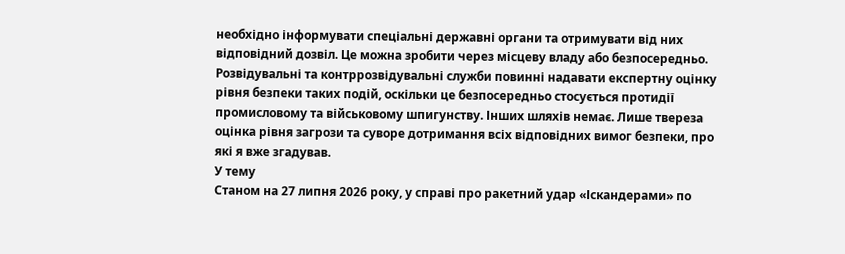необхідно інформувати спеціальні державні органи та отримувати від них відповідний дозвіл. Це можна зробити через місцеву владу або безпосередньо. Розвідувальні та контррозвідувальні служби повинні надавати експертну оцінку рівня безпеки таких подій, оскільки це безпосередньо стосується протидії промисловому та військовому шпигунству. Інших шляхів немає. Лише твереза оцінка рівня загрози та суворе дотримання всіх відповідних вимог безпеки, про які я вже згадував.
У тему
Станом на 27 липня 2026 року, у справі про ракетний удар «Іскандерами» по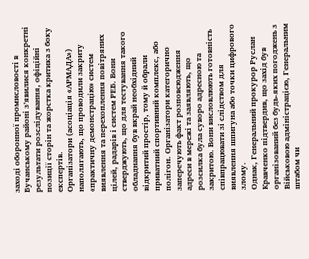заході оборонної промисловості в Бучанському районі з’явилися конкретні результати розслідування, офіційні позиції сторін та жорстка критика з боку експертів.
Організатори (асоціація «АРМАДА») наполягають, що проводили закриту «практичну демонстрацію» систем виявлення та перехоплення повітряних цілей, радарів і систем РЕБ. Вони стверджують, що для тестування такого обладнання був вкрай необхідний відкритий простір, тому й обрали приватний спортивний комплекс, або полігон. Організатори категорично заперечують факт розповсюдження адреси в мережі та заявляють, що розсилка була суворо адресною та закритою. Вони висловлюють готовність співпрацювати зі слідством для виявлення шпигуна або точки цифрового злому.
Однак, Генеральний прокурор Руслан Кравченко підтвердив, що захід був організований без будь-яких погоджень з Військовою адміністрацією, Генеральним штабом чи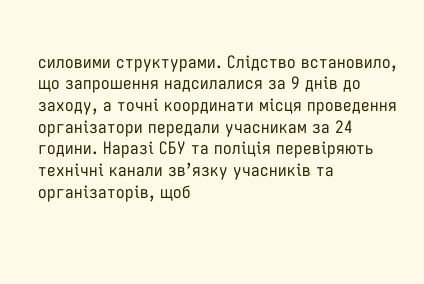силовими структурами. Слідство встановило, що запрошення надсилалися за 9 днів до заходу, а точні координати місця проведення організатори передали учасникам за 24 години. Наразі СБУ та поліція перевіряють технічні канали зв’язку учасників та організаторів, щоб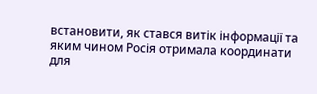встановити, як стався витік інформації та яким чином Росія отримала координати для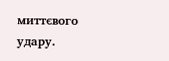миттєвого удару.